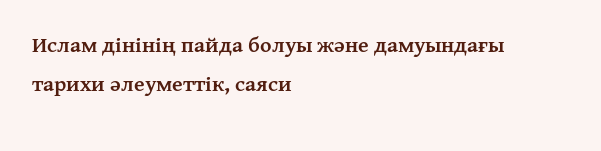Ислам дінінің пайда болуы және дамуындағы тарихи әлеуметтік, саяси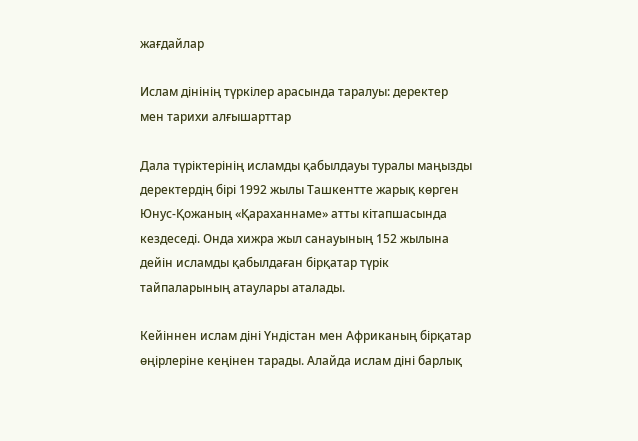жағдайлар

Ислам дінінің түркілер арасында таралуы: деректер мен тарихи алғышарттар

Дала түріктерінің исламды қабылдауы туралы маңызды деректердің бірі 1992 жылы Ташкентте жарық көрген Юнус-Қожаның «Қараханнаме» атты кітапшасында кездеседі. Онда хижра жыл санауының 152 жылына дейін исламды қабылдаған бірқатар түрік тайпаларының атаулары аталады.

Кейіннен ислам діні Үндістан мен Африканың бірқатар өңірлеріне кеңінен тарады. Алайда ислам діні барлық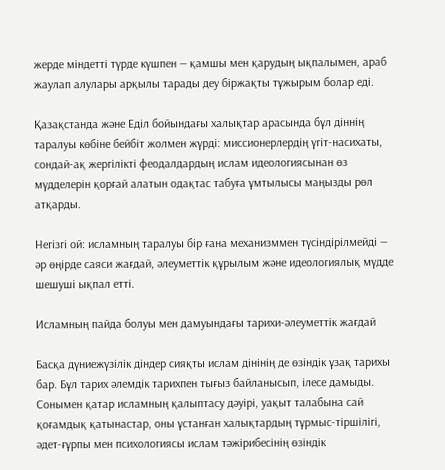жерде міндетті түрде күшпен — қамшы мен қарудың ықпалымен, араб жаулап алулары арқылы тарады деу біржақты тұжырым болар еді.

Қазақстанда және Еділ бойындағы халықтар арасында бұл діннің таралуы көбіне бейбіт жолмен жүрді: миссионерлердің үгіт-насихаты, сондай-ақ жергілікті феодалдардың ислам идеологиясынан өз мүдделерін қорғай алатын одақтас табуға ұмтылысы маңызды рөл атқарды.

Негізгі ой: исламның таралуы бір ғана механизммен түсіндірілмейді — әр өңірде саяси жағдай, әлеуметтік құрылым және идеологиялық мүдде шешуші ықпал етті.

Исламның пайда болуы мен дамуындағы тарихи-әлеуметтік жағдай

Басқа дүниежүзілік діндер сияқты ислам дінінің де өзіндік ұзақ тарихы бар. Бұл тарих әлемдік тарихпен тығыз байланысып, ілесе дамыды. Сонымен қатар исламның қалыптасу дәуірі, уақыт талабына сай қоғамдық қатынастар, оны ұстанған халықтардың тұрмыс-тіршілігі, әдет-ғұрпы мен психологиясы ислам тәжірибесінің өзіндік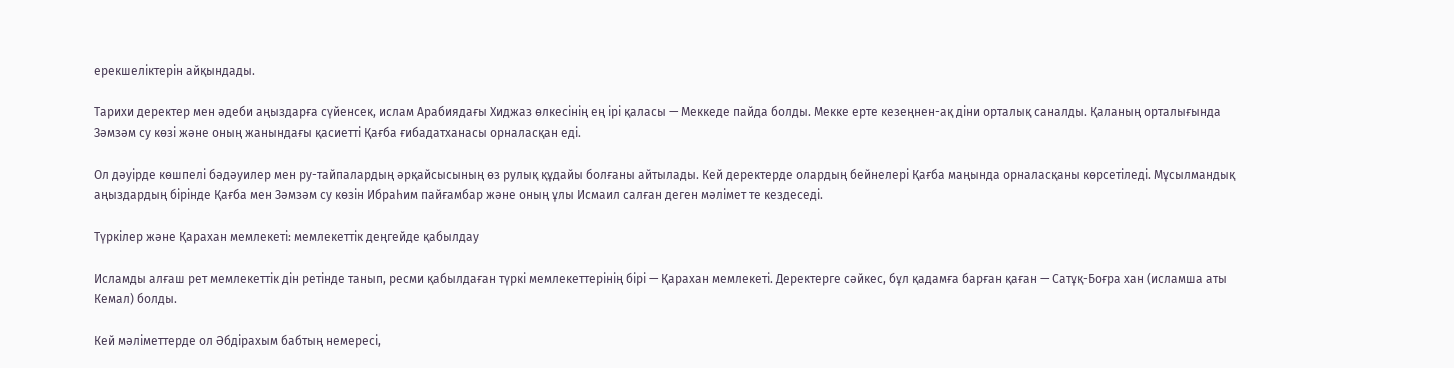ерекшеліктерін айқындады.

Тарихи деректер мен әдеби аңыздарға сүйенсек, ислам Арабиядағы Хиджаз өлкесінің ең ірі қаласы — Меккеде пайда болды. Мекке ерте кезеңнен-ақ діни орталық саналды. Қаланың орталығында Зәмзәм су көзі және оның жанындағы қасиетті Қағба ғибадатханасы орналасқан еді.

Ол дәуірде көшпелі бәдәуилер мен ру-тайпалардың әрқайсысының өз рулық құдайы болғаны айтылады. Кей деректерде олардың бейнелері Қағба маңында орналасқаны көрсетіледі. Мұсылмандық аңыздардың бірінде Қағба мен Зәмзәм су көзін Ибраһим пайғамбар және оның ұлы Исмаил салған деген мәлімет те кездеседі.

Түркілер және Қарахан мемлекеті: мемлекеттік деңгейде қабылдау

Исламды алғаш рет мемлекеттік дін ретінде танып, ресми қабылдаған түркі мемлекеттерінің бірі — Қарахан мемлекеті. Деректерге сәйкес, бұл қадамға барған қаған — Сатұқ-Боғра хан (исламша аты Кемал) болды.

Кей мәліметтерде ол Әбдірахым бабтың немересі,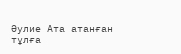Әулие Ата атанған тұлға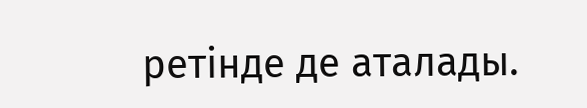ретінде де аталады.